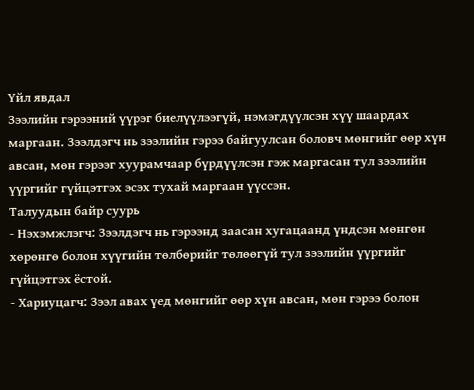Үйл явдал
Зээлийн гэрээний үүрэг биелүүлээгүй, нэмэгдүүлсэн хүү шаардах маргаан. Зээлдэгч нь зээлийн гэрээ байгуулсан боловч мөнгийг өөр хүн авсан, мөн гэрээг хуурамчаар бүрдүүлсэн гэж маргасан тул зээлийн үүргийг гүйцэтгэх эсэх тухай маргаан үүссэн.
Талуудын байр суурь
- Нэхэмжлэгч: Зээлдэгч нь гэрээнд заасан хугацаанд үндсэн мөнгөн хөрөнгө болон хүүгийн төлбөрийг төлөөгүй тул зээлийн үүргийг гүйцэтгэх ёстой.
- Хариуцагч: Зээл авах үед мөнгийг өөр хүн авсан, мөн гэрээ болон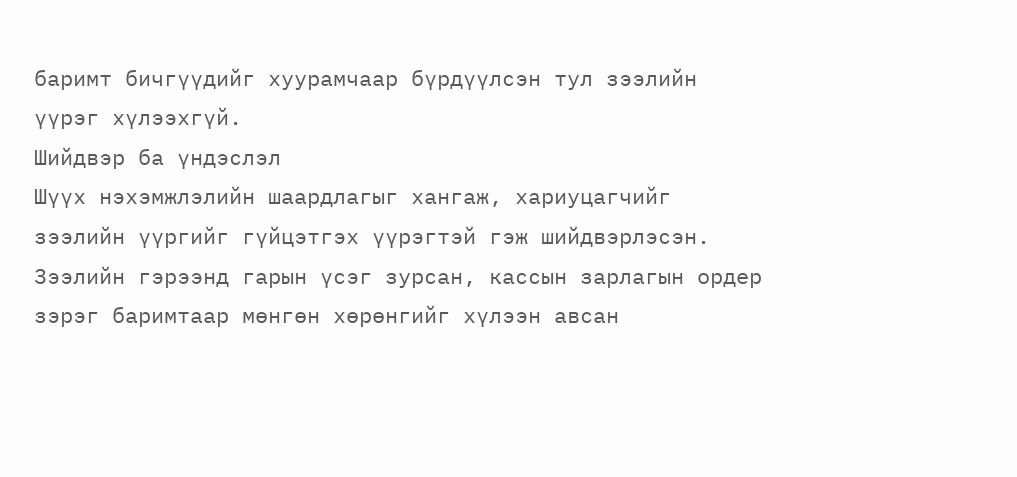баримт бичгүүдийг хуурамчаар бүрдүүлсэн тул зээлийн үүрэг хүлээхгүй.
Шийдвэр ба үндэслэл
Шүүх нэхэмжлэлийн шаардлагыг хангаж, хариуцагчийг зээлийн үүргийг гүйцэтгэх үүрэгтэй гэж шийдвэрлэсэн. Зээлийн гэрээнд гарын үсэг зурсан, кассын зарлагын ордер зэрэг баримтаар мөнгөн хөрөнгийг хүлээн авсан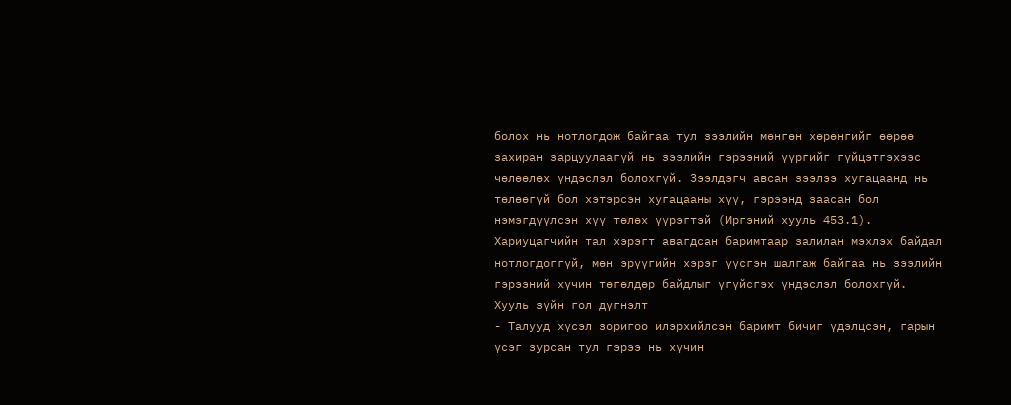болох нь нотлогдож байгаа тул зээлийн мөнгөн хөрөнгийг өөрөө захиран зарцуулаагүй нь зээлийн гэрээний үүргийг гүйцэтгэхээс чөлөөлөх үндэслэл болохгүй. Зээлдэгч авсан зээлээ хугацаанд нь төлөөгүй бол хэтэрсэн хугацааны хүү, гэрээнд заасан бол нэмэгдүүлсэн хүү төлөх үүрэгтэй (Иргэний хууль 453.1). Хариуцагчийн тал хэрэгт авагдсан баримтаар залилан мэхлэх байдал нотлогдоггүй, мөн эрүүгийн хэрэг үүсгэн шалгаж байгаа нь зээлийн гэрээний хүчин төгөлдөр байдлыг үгүйсгэх үндэслэл болохгүй.
Хууль зүйн гол дүгнэлт
- Талууд хүсэл зоригоо илэрхийлсэн баримт бичиг үдэлцсэн, гарын үсэг зурсан тул гэрээ нь хүчин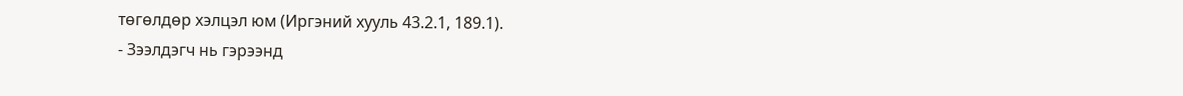төгөлдөр хэлцэл юм (Иргэний хууль 43.2.1, 189.1).
- Зээлдэгч нь гэрээнд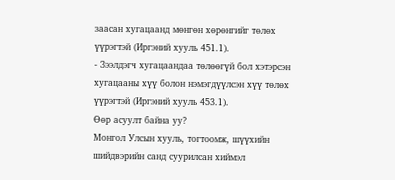заасан хугацаанд мөнгөн хөрөнгийг төлөх үүрэгтэй (Иргэний хууль 451.1).
- Зээлдэгч хугацаандаа төлөөгүй бол хэтэрсэн хугацааны хүү болон нэмэгдүүлсэн хүү төлөх үүрэгтэй (Иргэний хууль 453.1).
Өөр асуулт байна уу?
Монгол Улсын хууль, тогтоомж, шүүхийн шийдвэрийн санд суурилсан хиймэл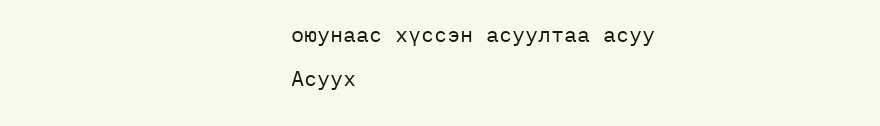оюунаас хүссэн асуултаа асуу
Асуух